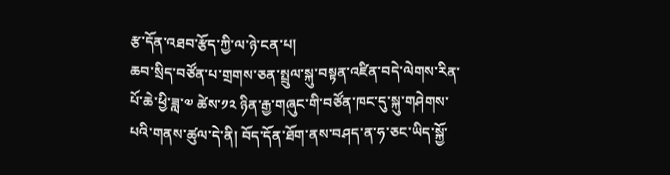རྩ་དོན་འཐབ་རྩོད་ཀྱི་ལ་ཉེ་ངན་པ།
ཆབ་སྲིད་བཙོན་པ་གྲགས་ཅན་སྤྲུལ་སྐུ་བསྟན་འཛིན་བདེ་ལེགས་རིན་པོ་ཆེ་ཕྱི་ཟླ་༧ ཚེས་༡༢ ཉིན་རྒྱ་གཞུང་གི་བཙོན་ཁང་དུ་སྐུ་གཤེགས་པའི་གནས་ཚུལ་དེ་ནི། བོད་དོན་ཐོག་ནས་བཤད་ན་ཧ་ཅང་ཡིད་སྐྱོ་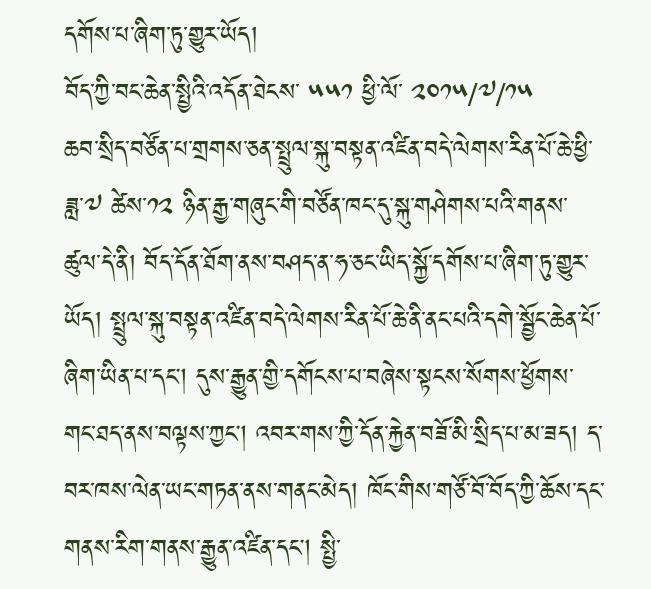དགོས་པ་ཞིག་ཏུ་གྱུར་ཡོད།
བོད་ཀྱི་བང་ཆེན་སྤྱིའི་འདོན་ཐེངས་ ༥༥༡ ཕྱི་ལོ་ ༢༠༡༥/༧/༡༥
ཆབ་སྲིད་བཙོན་པ་གྲགས་ཅན་སྤྲུལ་སྐུ་བསྟན་འཛིན་བདེ་ལེགས་རིན་པོ་ཆེ་ཕྱི་ཟླ་༧ ཚེས་༡༢ ཉིན་རྒྱ་གཞུང་གི་བཙོན་ཁང་དུ་སྐུ་གཤེགས་པའི་གནས་ཚུལ་དེ་ནི། བོད་དོན་ཐོག་ནས་བཤད་ན་ཧ་ཅང་ཡིད་སྐྱོ་དགོས་པ་ཞིག་ཏུ་གྱུར་ཡོད། སྤྲུལ་སྐུ་བསྟན་འཛིན་བདེ་ལེགས་རིན་པོ་ཆེ་ནི་ནང་པའི་དགེ་སྦྱོང་ཆེན་པོ་ཞིག་ཡིན་པ་དང། དུས་རྒྱུན་གྱི་དགོངས་པ་བཞེས་སྟངས་སོགས་ཕྱོགས་གང་ཐད་ནས་བལྟས་ཀྱང། འབར་གས་ཀྱི་དོན་རྐྱེན་བཟོ་མི་སྲིད་པ་མ་ཟད། ད་བར་ཁས་ལེན་ཡང་གཏན་ནས་གནང་མེད། ཁོང་གིས་གཙོ་བོ་བོད་ཀྱི་ཆོས་དང་གནས་རིག་གནས་རྒྱུན་འཛིན་དང། སྤྱི་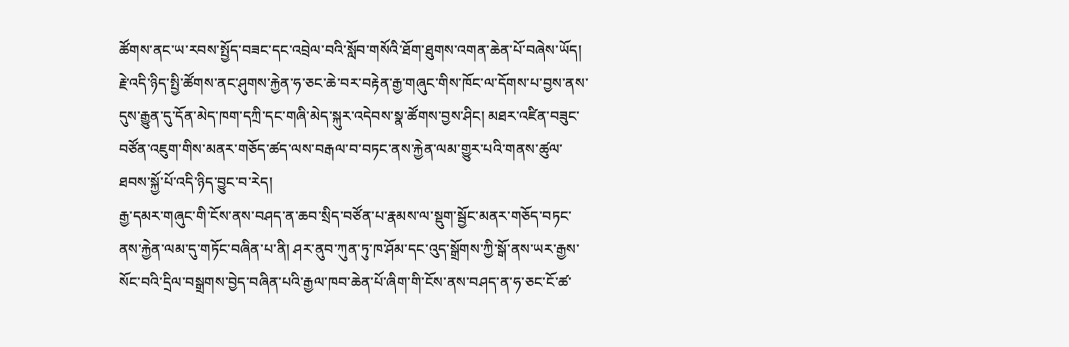ཚོགས་ནང་ཡ་རབས་སྤྱོད་བཟང་དང་འབྲེལ་བའི་སློབ་གསོའི་ཐོག་ཐུགས་འགན་ཆེན་པོ་བཞེས་ཡོད། རྗེ་འདི་ཉིད་སྤྱི་ཚོགས་ནང་ཤུགས་རྐྱེན་ཧ་ཅང་ཆེ་བར་བརྟེན་རྒྱ་གཞུང་གིས་ཁོང་ལ་དོགས་པ་བྱས་ནས་དུས་རྒྱུན་དུ་དོན་མེད་ཁག་དཀྲི་དང་གཞི་མེད་སྐུར་འདེབས་སྣ་ཚོགས་བྱས་ཤིང། མཐར་འཛིན་བཟུང་བཙོན་འཇུག་གིས་མནར་གཅོད་ཚད་ལས་བརྒལ་བ་བཏང་ནས་རྐྱེན་ལམ་གྱུར་པའི་གནས་ཚུལ་ཐབས་སྐྱོ་པོ་འདི་ཉིད་བྱུང་བ་རེད།
རྒྱ་དམར་གཞུང་གི་ངོས་ནས་བཤད་ན་ཆབ་སྲིད་བཙོན་པ་རྣམས་ལ་སྡུག་སྦྱོང་མནར་གཅོད་བཏང་ནས་རྐྱེན་ལམ་དུ་གཏོང་བཞིན་པ་ནི། ཤར་ནུབ་ཀུན་ཏུ་ཁ་ཤོམ་དང་འུད་སྒྲོགས་ཀྱི་སྒོ་ནས་ཡར་རྒྱས་སོང་བའི་དྲིལ་བསྒྲགས་བྱེད་བཞིན་པའི་རྒྱལ་ཁབ་ཆེན་པོ་ཞིག་གི་ངོས་ནས་བཤད་ན་ཧ་ཅང་ངོ་ཚ་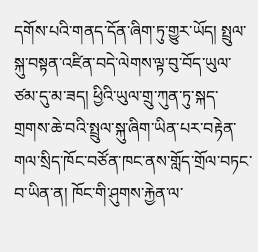དགོས་པའི་གནད་དོན་ཞིག་ཏུ་གྱུར་ཡོད། སྤྲུལ་སྐུ་བསྟན་འཛིན་བདེ་ལེགས་ལྟ་བུ་བོད་ཡུལ་ཙམ་དུ་མ་ཟད། ཕྱིའི་ཡུལ་གྲུ་ཀུན་ཏུ་སྐད་གྲགས་ཆེ་བའི་སྤྲུལ་སྐུ་ཞིག་ཡིན་པར་བརྟེན་གལ་སྲིད་ཁོང་བཙོན་ཁང་ནས་གློད་གྲོལ་བཏང་བ་ཡིན་ན། ཁོང་གི་ཤུགས་རྐྱེན་ལ་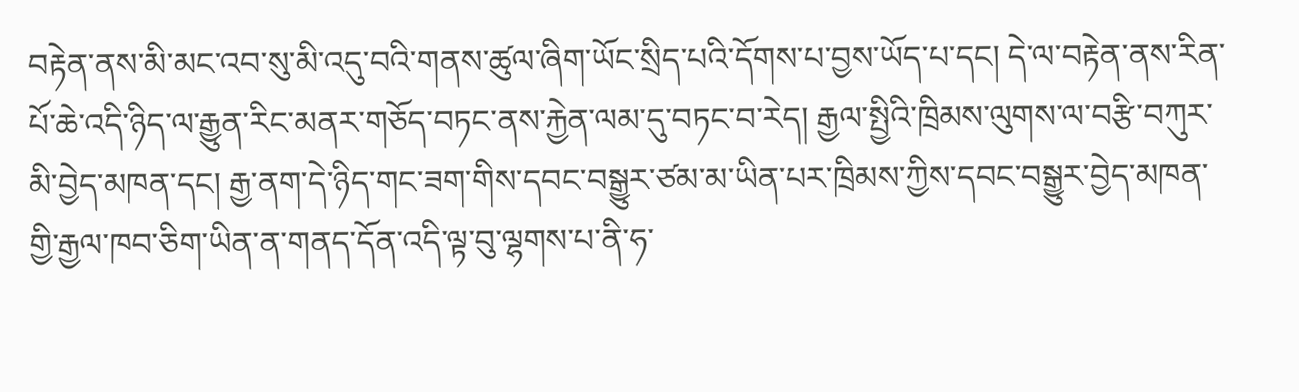བརྟེན་ནས་མི་མང་འབ་སུ་མི་འདུ་བའི་གནས་ཚུལ་ཞིག་ཡོང་སྲིད་པའི་དོགས་པ་བྱས་ཡོད་པ་དང། དེ་ལ་བརྟེན་ནས་རིན་པོ་ཆེ་འདི་ཉིད་ལ་རྒྱུན་རིང་མནར་གཅོད་བཏང་ནས་རྐྱེན་ལམ་དུ་བཏང་བ་རེད། རྒྱལ་སྤྱིའི་ཁྲིམས་ལུགས་ལ་བརྩི་བཀུར་མི་བྱེད་མཁན་དང། རྒྱ་ནག་དེ་ཉིད་གང་ཟག་གིས་དབང་བསྒྱུར་ཙམ་མ་ཡིན་པར་ཁྲིམས་ཀྱིས་དབང་བསྒྱུར་བྱེད་མཁན་གྱི་རྒྱལ་ཁབ་ཅིག་ཡིན་ན་གནད་དོན་འདི་ལྟ་བུ་ལྷགས་པ་ནི་ཧ་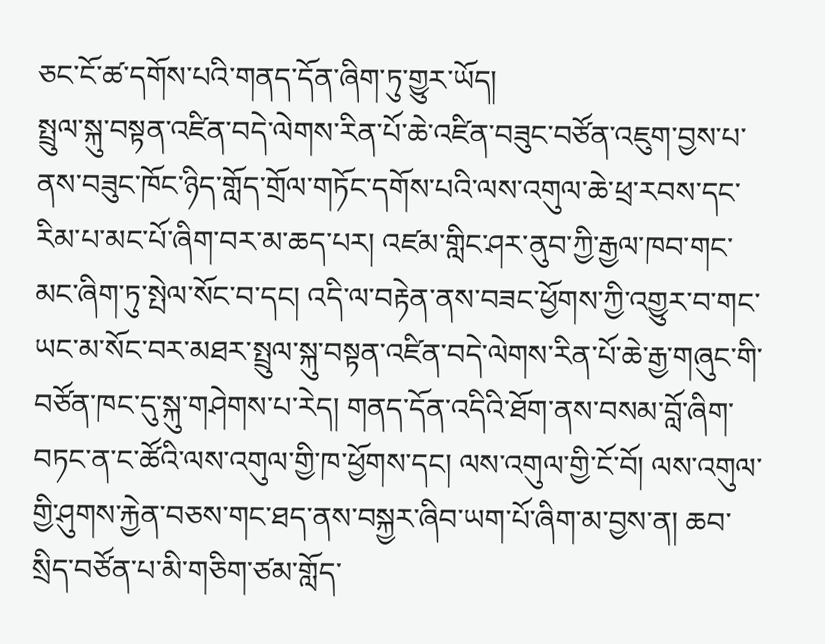ཅང་ངོ་ཚ་དགོས་པའི་གནད་དོན་ཞིག་ཏུ་གྱུར་ཡོད།
སྤྲུལ་སྐུ་བསྟན་འཛིན་བདེ་ལེགས་རིན་པོ་ཆེ་འཛིན་བཟུང་བཙོན་འཇུག་བྱས་པ་ནས་བཟུང་ཁོང་ཉིད་གློད་གྲོལ་གཏོང་དགོས་པའི་ལས་འགུལ་ཆེ་ཕྲ་རབས་དང་རིམ་པ་མང་པོ་ཞིག་བར་མ་ཆད་པར། འཛམ་གླིང་ཤར་ནུབ་ཀྱི་རྒྱལ་ཁབ་གང་མང་ཞིག་ཏུ་སྤེལ་སོང་བ་དང། འདི་ལ་བརྟེན་ནས་བཟང་ཕྱོགས་ཀྱི་འགྱུར་བ་གང་ཡང་མ་སོང་བར་མཐར་སྤྲུལ་སྐུ་བསྟན་འཛིན་བདེ་ལེགས་རིན་པོ་ཆེ་རྒྱ་གཞུང་གི་བཙོན་ཁང་དུ་སྐུ་གཤེགས་པ་རེད། གནད་དོན་འདིའི་ཐོག་ནས་བསམ་བློ་ཞིག་བཏང་ན་ང་ཚོའི་ལས་འགུལ་གྱི་ཁ་ཕྱོགས་དང། ལས་འགུལ་གྱི་ངོ་བོ། ལས་འགུལ་གྱི་ཤུགས་རྐྱེན་བཅས་གང་ཐད་ནས་བསྐྱར་ཞིབ་ཡག་པོ་ཞིག་མ་བྱས་ན། ཆབ་སྲིད་བཙོན་པ་མི་གཅིག་ཙམ་གློད་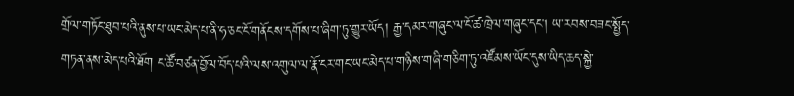གྲོལ་གཏོང་ཐུབ་པའི་ནུས་པ་ཡང་མེད་པ་ནི་ཧ་ཅང་ངོ་གནོངས་དགོས་པ་ཞིག་ཏུ་གྱུར་ཡོད། རྒྱ་དམར་གཞུང་ལ་ངོ་ཚ་ཁྲེལ་གཞུང་དང། ཡ་རབས་བཟང་སྤྱོད་གཏན་ནས་མེད་པའི་ཐོག ང་ཚོ་བཙན་བྱོལ་བོད་པའི་ལས་འགུལ་ལ་རྣོ་ངར་གང་ཡང་མེད་པ་གཉིས་གཞི་གཅིག་ཏུ་འཛོམས་ཡོང་དུས་ཡིད་ཆད་སྐྱེ་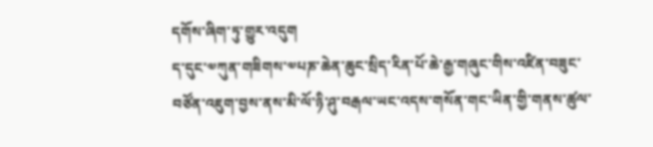དགོས་ཞིག་ཏུ་གྱུར་འདུག
ད་དུང་༧ཀུན་གཟིགས་༧པཎ་ཆེན་ཆུང་སྲིད་རིན་པོ་ཆེ་རྒྱ་གཞུང་གིས་འཛིན་བཟུང་བཙོན་འཇུག་བྱས་ནས་མི་ལོ་ཉི་ཤུ་བརྒལ་ཡང་འདས་གསོན་གང་ཡིན་གྱི་གནས་ཚུལ་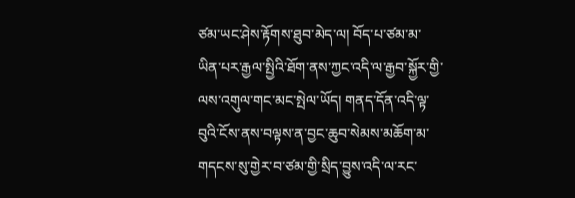ཙམ་ཡང་ཤེས་རྟོགས་ཐུབ་མེད་ལ། བོད་པ་ཙམ་མ་ཡིན་པར་རྒྱལ་སྤྱིའི་ཐོག་ནས་ཀྱང་འདི་ལ་རྒྱབ་སྐྱོར་གྱི་ལས་འགུལ་གང་མང་སྤེལ་ཡོད། གནད་དོན་འདི་ལྟ་བུའི་ངོས་ནས་བལྟས་ན་བྱང་ཆུབ་སེམས་མཆོག་མ་གདངས་སུ་གྱེར་བ་ཙམ་གྱི་སྲིད་བྱུས་འདི་ལ་རང་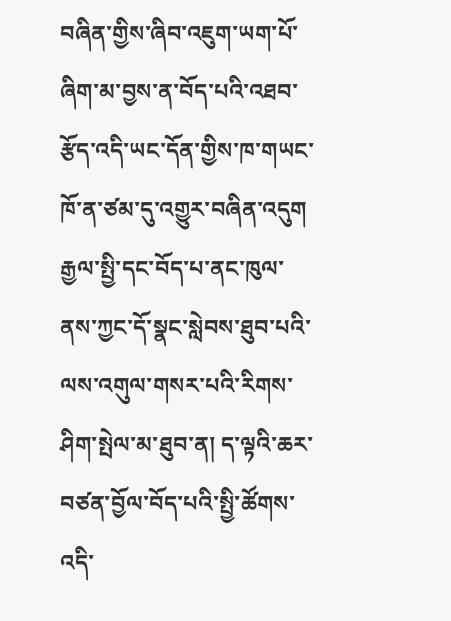བཞིན་གྱིས་ཞིབ་འཇུག་ཡག་པོ་ཞིག་མ་བྱས་ན་བོད་པའི་འཐབ་རྩོད་འདི་ཡང་དོན་གྱིས་ཁ་གཡང་ཁོ་ན་ཙམ་དུ་འགྱུར་བཞིན་འདུག རྒྱལ་སྤྱི་དང་བོད་པ་ནང་ཁུལ་ནས་ཀྱང་དོ་སྣང་སླེབས་ཐུབ་པའི་ལས་འགུལ་གསར་པའི་རིགས་ཤིག་སྤེལ་མ་ཐུབ་ན། ད་ལྟའི་ཆར་བཙན་བྱོལ་བོད་པའི་སྤྱི་ཚོགས་འདི་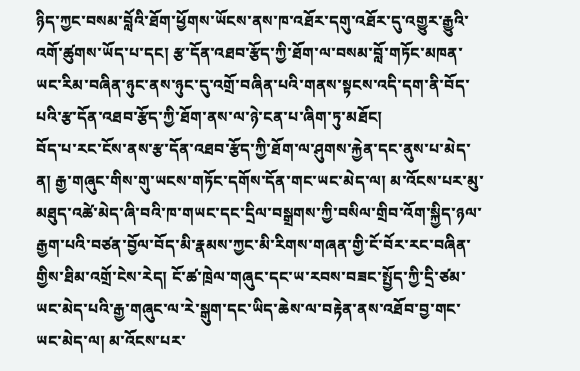ཉིད་ཀྱང་བསམ་བློའི་ཐོག་ཕྱོགས་ཡོངས་ནས་ཁ་འཐོར་དགུ་འཐོར་དུ་འགྱུར་རྒྱུའི་འགོ་ཚུགས་ཡོད་པ་དང། རྩ་དོན་འཐབ་རྩོད་ཀྱི་ཐོག་ལ་བསམ་བློ་གཏོང་མཁན་ཡང་རིམ་བཞིན་ཉུང་ནས་ཉུང་དུ་འགྲོ་བཞིན་པའི་གནས་སྟངས་འདི་དག་ནི་བོད་པའི་རྩ་དོན་འཐབ་རྩོད་ཀྱི་ཐོག་ནས་ལ་ཉེ་ངན་པ་ཞིག་ཏུ་མཐོང།
བོད་པ་རང་ངོས་ནས་རྩ་དོན་འཐབ་རྩོད་ཀྱི་ཐོག་ལ་ཤུགས་རྐྱེན་དང་ནུས་པ་མེད་ན། རྒྱ་གཞུང་གིས་གུ་ཡངས་གཏོང་དགོས་དོན་གང་ཡང་མེད་ལ། མ་འོངས་པར་མུ་མཐུད་འཚེ་མེད་ཞི་བའི་ཁ་གཡང་དང་དྲིལ་བསྒྲགས་ཀྱི་བསིལ་གྲིབ་འོག་སྐྱིད་ཉལ་རྒྱག་པའི་བཙན་བྱོལ་བོད་མི་རྣམས་ཀྱང་མི་རིགས་གཞན་གྱི་ངོ་བོར་རང་བཞིན་གྱིས་ཐིམ་འགྲོ་ངེས་རེད། ངོ་ཚ་ཁྲེལ་གཞུང་དང་ཡ་རབས་བཟང་སྤྱོད་ཀྱི་དྲི་ཙམ་ཡང་མེད་པའི་རྒྱ་གཞུང་ལ་རེ་སྒུག་དང་ཡིད་ཆེས་ལ་བརྟེན་ནས་འཐོབ་བྱ་གང་ཡང་མེད་ལ། མ་འོངས་པར་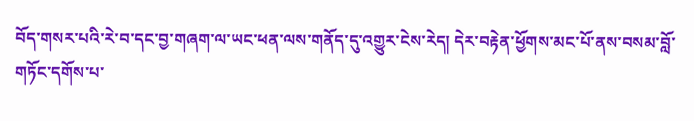བོད་གསར་པའི་རེ་བ་དང་བྱ་གཞག་ལ་ཡང་ཕན་ལས་གནོད་དུ་འགྱུར་ངེས་རེད། དེར་བརྟེན་ཕྱོགས་མང་པོ་ནས་བསམ་བློ་གཏོང་དགོས་པ་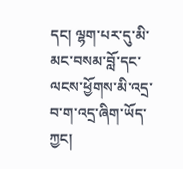དང། ལྷག་པར་དུ་མི་མང་བསམ་བློ་དང་ལངས་ཕྱོགས་མི་འདྲ་བ་ག་འདྲ་ཞིག་ཡོད་ཀྱང།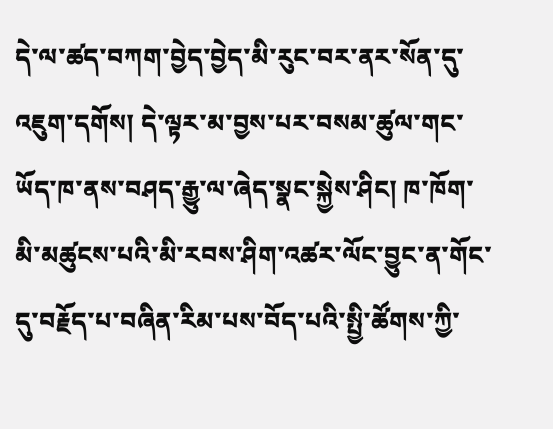དེ་ལ་ཚད་བཀག་བྱེད་བྱེད་མི་རུང་བར་ནར་སོན་དུ་འཇུག་དགོས། དེ་ལྟར་མ་བྱས་པར་བསམ་ཚུལ་གང་ཡོད་ཁ་ནས་བཤད་རྒྱུ་ལ་ཞེད་སྣང་སྐྱེས་ཤིང། ཁ་ཁོག་མི་མཚུངས་པའི་མི་རབས་ཤིག་འཚར་ལོང་བྱུང་ན་གོང་དུ་བརྗོད་པ་བཞིན་རིམ་པས་བོད་པའི་སྤྱི་ཚོགས་ཀྱི་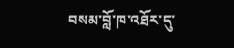བསམ་བློ་ཁ་འཐོར་དུ་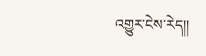འགྱུར་ངེས་རེད།།